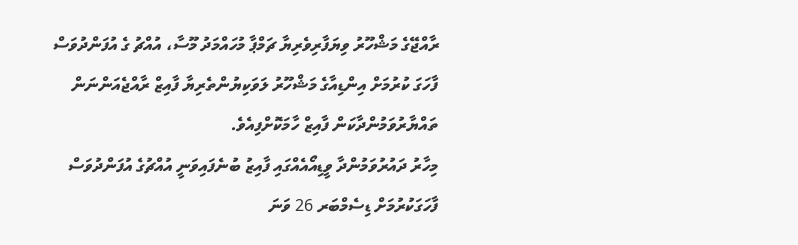ރާއްޖޭގެ މަޝްހޫރު ވިޔަފާރިވެރިޔާ ޗަމްޕާ މުހައްމަދު މޫސާ، އުއްޗު ގެ އުފަންދުވަސް ފާހަގަ ކުރުމަށް އިންޑިއާގެ މަޝްހޫރު ލަވަކިޔުންތެރިޔާ ފާއިޒް ރާއްޖެއަންނަން ތައްޔާރުވަމުންދާކަން ފާއިޒް ހާމަކޮށްފިއެވެ.
މިހާރު ދައުރުވަމުންދާ ވީޑިއޯއެއްގައި ފާއިޒު ބުނެފައިވަނީ އުއްޗުގެ އުފަންދުވަސް ފާހަގަކުރުމަށް ޑިސެމްބަރ 26 ވަނަ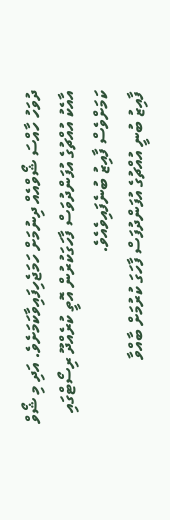ދުވަހު ހާއްސަ ޝޯވްއެއް ދިނުމަށް ހަމަޖެހިފައިވާކަމަށެވެ. އަދި މި ޝޯވް އާއެކު އުއްޗުގެ އުފަންދުވަސް ފާހަގަކުރުން އޮތީ ކުރެއްދޫ ރިސޯޓްގައި ކަމަށްވެސް ފާއިޒު ބުނެފައިވެއެވެ.
ފާއިޒު ބުނީ އުއްޗުގެ އުފަންދުފަސް ފާހަގަ ކުރުމަށް ބާއްވާ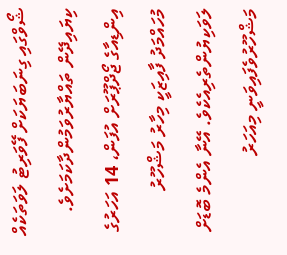ޝޯވްގައި ގިނަބަޔަކަށް ފޭވަރިޓު ލަވަތަކެއް ކިޔައިދޭން ތައްޔާރުވަމުންދާކަމަށެވެ.
އިންޑިއާގެ ޖޯދްޕޫރަށް އުފަން، 14 އަހަރުގެ މުހައްމަދު ފާއިޒަކީ މިހާރު މަޝްހޫރު ލަވަކިޔުންތެރިއެކެވެ. އޭނާ އެންމެ ބޮޑަށް މަޝްހޫރުވެފައިވަނީ މިއަހަރު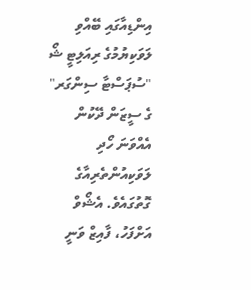އިންޑިއާގައި ބޭއްވި ލަވަކިޔުމުގެ ރިއަލިޓީ ޝޯ "ސުޕަސްޓާ ސިންގަރ" ގެ ސީޒަން ދޭކުން އެއްވަނަ ހޯދި ލަވަކިއުންތެރިއާގެ ގޮތުގައެވެ. އެޝޯވް އަށްފަހު، ފާއިޒް ވަނީ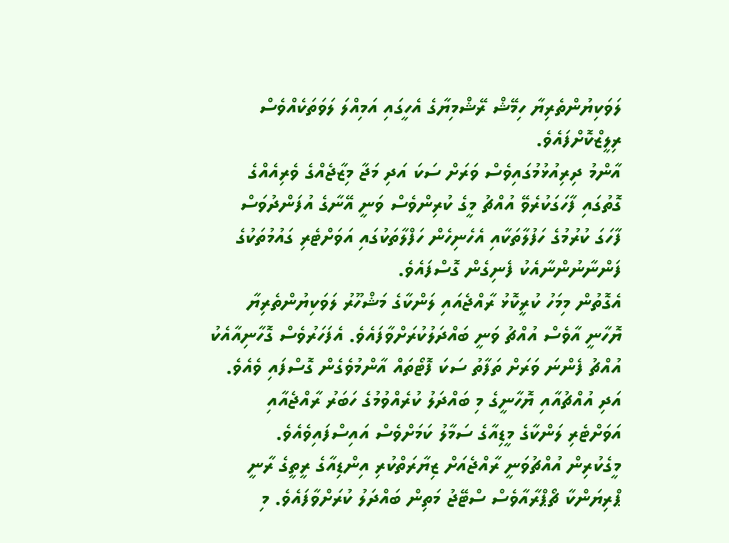ލަވަކިޔުންތެރިޔާ ހިމޭޝް ރޭޝްމިޔާގެ އެހީގައި އަމިއްލަ ލަވަތަކެއްވެސް ރިލީޒްކޮށްފައެވެ.
އާންމު ދިރިއުޅުމުގައިވެސް ވަރަށް ސަކަ އަދި މަޖާ މިޒާޖެއްގެ ވެރިއެއްގެ ގޮތުގައި ފާހަގަކުރެވޭ އުއްޗު މީގެ ކުރިންވެސް ވަނީ އޭނާގެ އުފަންދުވަސް ފާހަގަ ކުރުމުގެ ހަފުލާތަކާއި އެހެނިހެން ހަފްލާތަކުގައި އަވަށްޓެރި ގައުމުތަކުގެ ފަންނާނުންނާއެކު ފެނިގެން ގޮސްފައެވެ.
އެގޮތުން މިމަހު ކުރީކޮޅު ރާއްޖެއައި ލަންކާގެ މަޝްހޫރު ލަވަކިޔުންތެރިޔާ ޔޮހާނީ އާވެސް އުއްޗު ވަނީ ބައްދަލުކުރަށްވާފައެވެ. އެފަހަރުވެސް ގޮހާނިއާއެކު އުއްޗު ފެންނަ ވަރަށް ތަފާތު ސަކަ ފޮޓޯތައް އާންމުވެގެން ގޮސްފައި ވެއެވެ. އަދި އުއްޗުއާއި ޔޮހާނީގެ މި ބައްދަލު ކުރެއްވުމުގެ ހަބަރު ރާއްޖެއާއި އަވަށްޓެރި ލަންކާގެ މީޑިއާގެ ސަމާލު ކަމަށްވެސް އައިސްފައިވެއެވެ.
މީގެކުރިން އުއްޗުވަނީ ރާއްޖެއަށް ޒިޔާރަތްކުރި އިންޑިއާގެ ރީތީގެ ރާނީ ޕްރިޔަންކާ ޗޯޕްރާއާވެސް ސްޓޭޖު މަތިން ބައްދަލު ކުރަށްވާފައެވެ. މި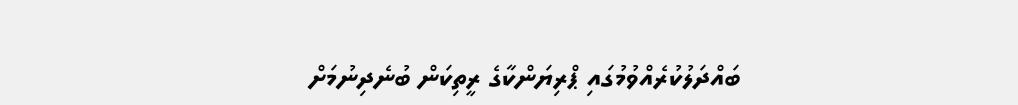ބައްދަލުކުރެއްވުމުގައި ޕްރިޔަންކާގެ ރީތިކަން ބުނެދިނުމަށް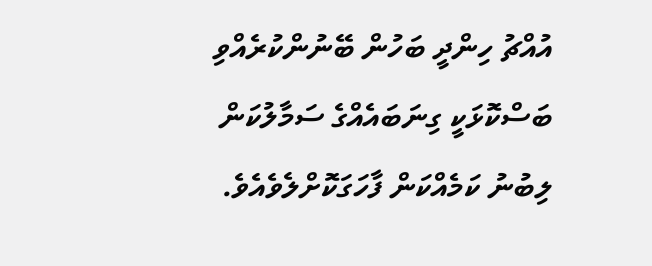އުއްޗު ހިންދީ ބަހުން ބޭނުންކުރެއްވި ބަސްކޮޅަކީ ގިނަބައެއްގެ ސަމާލުކަން ލިބުނު ކަމެއްކަން ފާހަގަކޮށްލެވެއެވެ.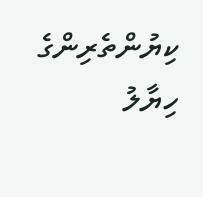ކިޔުންތެރިންގެ ހިޔާލު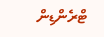ޓްރެންޑިން